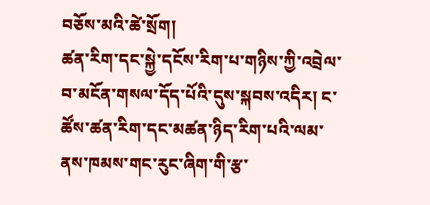བཅོས་མའི་ཚེ་སྲོག།
ཚན་རིག་དང་སྐྱེ་དངོས་རིག་པ་གཉིས་ཀྱི་འབྲེལ་བ་མངོན་གསལ་དོད་པོའི་དུས་སྐབས་འདིར། ང་ཚོས་ཚན་རིག་དང་མཚན་ཉིད་རིག་པའི་ལམ་ནས་ཁམས་གང་རུང་ཞིག་གི་རྩ་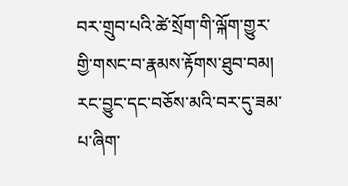བར་གྲུབ་པའི་ཚེ་སྲོག་གི་ལྐོག་གྱུར་གྱི་གསང་བ་རྣམས་རྟོགས་ཐུབ་བམ། རང་བྱུང་དང་བཅོས་མའི་བར་དུ་ཟམ་པ་ཞིག་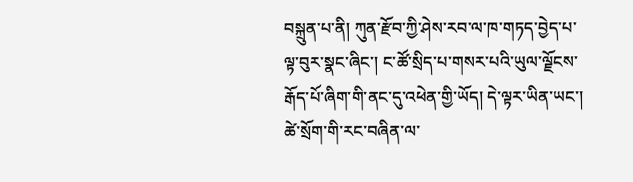བསྐྲུན་པ་ནི། ཀུན་རྫོབ་ཀྱི་ཤེས་རབ་ལ་ཁ་གཏད་བྱེད་པ་ལྟ་བུར་སྣང་ཞིང་། ང་ཚོ་སྲིད་པ་གསར་པའི་ཡུལ་ལྗོངས་རྒོད་པོ་ཞིག་གི་ནང་དུ་འཕེན་གྱི་ཡོད། དེ་ལྟར་ཡིན་ཡང་། ཚེ་སྲོག་གི་རང་བཞིན་ལ་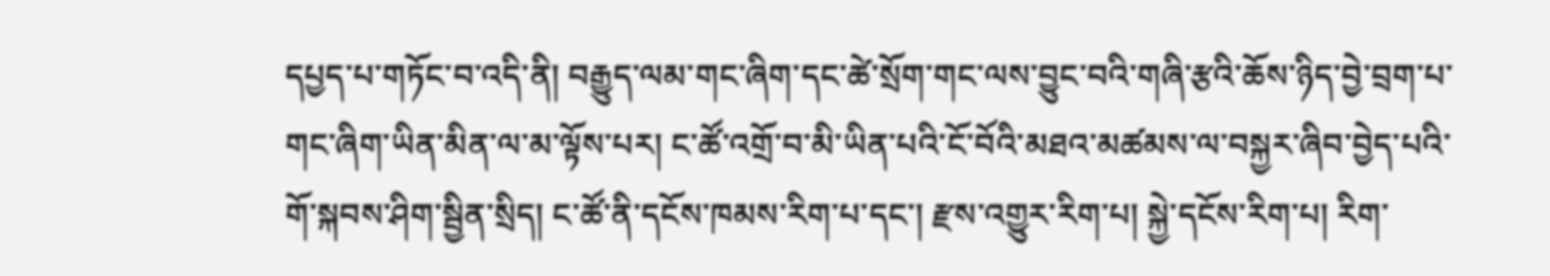དཔྱད་པ་གཏོང་བ་འདི་ནི། བརྒྱུད་ལམ་གང་ཞིག་དང་ཚེ་སྲོག་གང་ལས་བྱུང་བའི་གཞི་རྩའི་ཆོས་ཉིད་བྱེ་བྲག་པ་གང་ཞིག་ཡིན་མིན་ལ་མ་ལྟོས་པར། ང་ཚོ་འགྲོ་བ་མི་ཡིན་པའི་ངོ་བོའི་མཐའ་མཚམས་ལ་བསྐྱར་ཞིབ་བྱེད་པའི་གོ་སྐབས་ཤིག་སྦྱིན་སྲིད། ང་ཚོ་ནི་དངོས་ཁམས་རིག་པ་དང་། རྫས་འགྱུར་རིག་པ། སྐྱེ་དངོས་རིག་པ། རིག་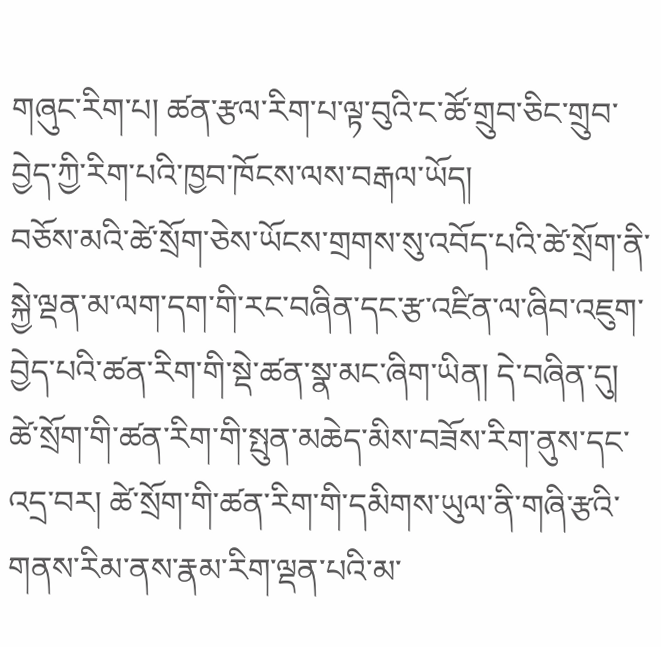གཞུང་རིག་པ། ཚན་རྩལ་རིག་པ་ལྟ་བུའི་ང་ཚོ་གྲུབ་ཅིང་གྲུབ་བྱེད་ཀྱི་རིག་པའི་ཁྱབ་ཁོངས་ལས་བརྒལ་ཡོད།
བཅོས་མའི་ཚེ་སྲོག་ཅེས་ཡོངས་གྲགས་སུ་འབོད་པའི་ཚེ་སྲོག་ནི་སྐྱེ་ལྡན་མ་ལག་དག་གི་རང་བཞིན་དང་རྩ་འཛིན་ལ་ཞིབ་འཇུག་བྱེད་པའི་ཚན་རིག་གི་སྡེ་ཚན་སྣ་མང་ཞིག་ཡིན། དེ་བཞིན་དུ། ཚེ་སྲོག་གི་ཚན་རིག་གི་སྤུན་མཆེད་མིས་བཟོས་རིག་ནུས་དང་འདྲ་བར། ཚེ་སྲོག་གི་ཚན་རིག་གི་དམིགས་ཡུལ་ནི་གཞི་རྩའི་གནས་རིམ་ནས་རྣམ་རིག་ལྡན་པའི་མ་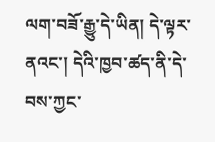ལག་བཟོ་རྒྱུ་དེ་ཡིན། དེ་ལྟར་ནའང་། དེའི་ཁྱབ་ཚད་ནི་དེ་བས་ཀྱང་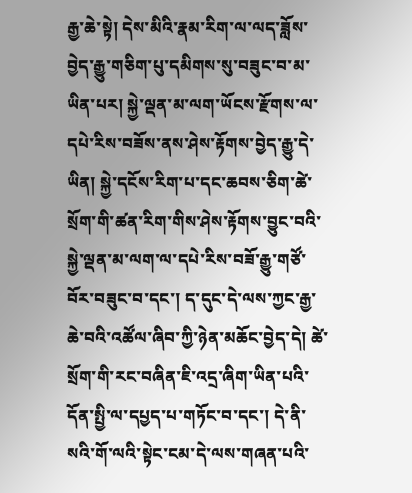རྒྱ་ཆེ་སྟེ། དེས་མིའི་རྣམ་རིག་ལ་ལད་ཟློས་བྱེད་རྒྱུ་གཅིག་པུ་དམིགས་སུ་བཟུང་བ་མ་ཡིན་པར། སྐྱེ་ལྡན་མ་ལག་ཡོངས་རྫོགས་ལ་དཔེ་རིས་བཟོས་ནས་ཤེས་རྟོགས་བྱེད་རྒྱུ་དེ་ཡིན། སྐྱེ་དངོས་རིག་པ་དང་ཆབས་ཅིག་ཚེ་སྲོག་གི་ཚན་རིག་གིས་ཤེས་རྟོགས་བྱུང་བའི་སྐྱེ་ལྡན་མ་ལག་ལ་དཔེ་རིས་བཟོ་རྒྱུ་གཙོ་བོར་བཟུང་བ་དང་། ད་དུང་དེ་ལས་ཀྱང་རྒྱ་ཆེ་བའི་འཚོལ་ཞིབ་ཀྱི་ཉེན་མཆོང་བྱེད་དེ། ཚེ་སྲོག་གི་རང་བཞིན་ཇི་འདྲ་ཞིག་ཡིན་པའི་དོན་སྤྱི་ལ་དཔྱད་པ་གཏོང་བ་དང་། དེ་ནི་སའི་གོ་ལའི་སྟེང་ངམ་དེ་ལས་གཞན་པའི་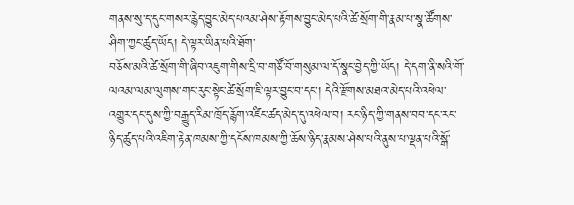གནས་སུ་ད་དུང་གསར་རྙེད་བྱུང་མེད་པའམ་ཤེས་རྟོགས་བྱུང་མེད་པའི་ཚེ་སྲོག་གི་རྣམ་པ་སྣ་ཚོགས་ཤིག་ཀྱང་ཚུད་ཡོད། དེ་ལྟར་ཡིན་པའི་ཐོག་
བཅོས་མའི་ཚེ་སྲོག་གི་ཞིབ་འཇུག་གིས་དྲི་བ་གཙོ་བོ་གསུམ་ལ་དོ་སྣང་བྱེད་ཀྱི་ཡོད། དེ་དག་ནི་སའི་གོ་ལའམ་ལམ་ལུགས་གང་རུང་སྟེང་ཚེ་སྲོག་ཇི་ལྟར་བྱུང་བ་དང་། དེའི་རྫོགས་མཐའ་མེད་པའི་འཕེལ་འགྱུར་དང་དུས་ཀྱི་བརྒྱུད་རིམ་ཁྲོད་རྙོག་འཛིང་ཚད་མེད་དུ་འཕེལ་བ། རང་ཉིད་ཀྱི་གནས་བབ་དང་རང་ཉིད་ཚུད་པའི་འཇིག་རྟེན་ཁམས་ཀྱི་དངོས་ཁམས་ཀྱི་ཆོས་ཉིད་རྣམས་ཤེས་པའི་ནུས་པ་ལྡན་པའི་སྒོ་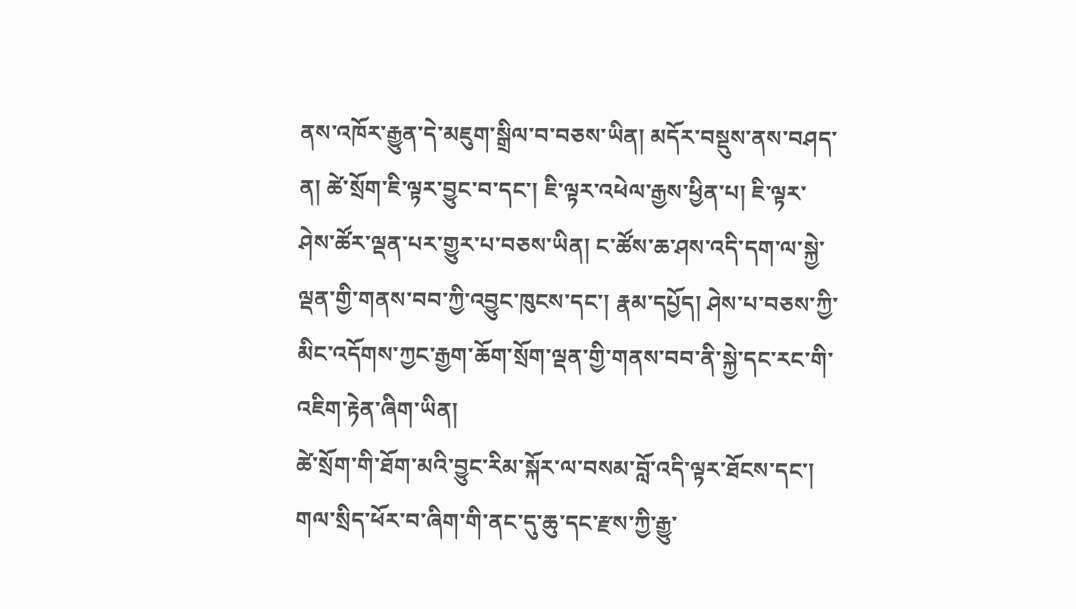ནས་འཁོར་རྒྱུན་དེ་མཇུག་སྒྲིལ་བ་བཅས་ཡིན། མདོར་བསྡུས་ནས་བཤད་ན། ཚེ་སྲོག་ཇི་ལྟར་བྱུང་བ་དང་། ཇི་ལྟར་འཕེལ་རྒྱས་ཕྱིན་པ། ཇི་ལྟར་ཤེས་ཚོར་ལྡན་པར་གྱུར་པ་བཅས་ཡིན། ང་ཚོས་ཆ་ཤས་འདི་དག་ལ་སྐྱེ་ལྡན་གྱི་གནས་བབ་ཀྱི་འབྱུང་ཁུངས་དང་། རྣམ་དཔྱོད། ཤེས་པ་བཅས་ཀྱི་མིང་འདོགས་ཀྱང་རྒྱག་ཆོག་སྲོག་ལྡན་གྱི་གནས་བབ་ནི་སྐྱེ་དང་རང་གི་འཇིག་རྟེན་ཞིག་ཡིན།
ཚེ་སྲོག་གི་ཐོག་མའི་བྱུང་རིམ་སྐོར་ལ་བསམ་བློ་འདི་ལྟར་ཐོངས་དང་། གལ་སྲིད་ཕོར་བ་ཞིག་གི་ནང་དུ་ཆུ་དང་རྫས་ཀྱི་རྒྱུ་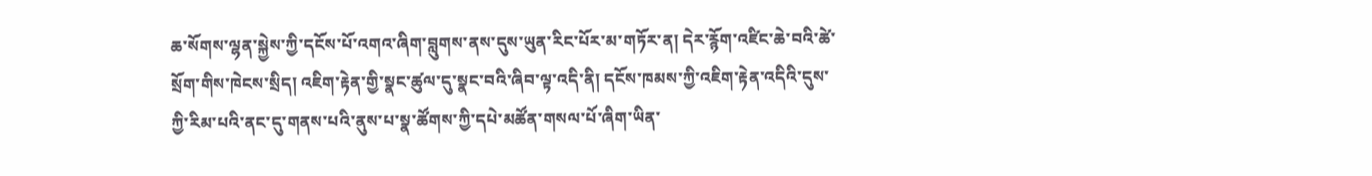ཆ་སོགས་ལྷན་སྐྱེས་ཀྱི་དངོས་པོ་འགའ་ཞིག་བླུགས་ནས་དུས་ཡུན་རིང་པོར་མ་གཏོར་ན། དེར་རྙོག་འཛིང་ཆེ་བའི་ཚེ་སྲོག་གིས་ཁེངས་སྲིད། འཇིག་རྟེན་གྱི་སྣང་ཚུལ་དུ་སྣང་བའི་ཞིབ་ལྟ་འདི་ནི། དངོས་ཁམས་ཀྱི་འཇིག་རྟེན་འདིའི་དུས་ཀྱི་རིམ་པའི་ནང་དུ་གནས་པའི་ནུས་པ་སྣ་ཚོགས་ཀྱི་དཔེ་མཚོན་གསལ་པོ་ཞིག་ཡིན་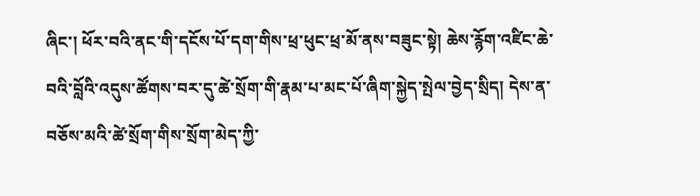ཞིང་། ཕོར་བའི་ནང་གི་དངོས་པོ་དག་གིས་ཕྲ་ཕུང་ཕྲ་མོ་ནས་བཟུང་སྟེ། ཆེས་རྙོག་འཛིང་ཆེ་བའི་བློའི་འདུས་ཚོགས་བར་དུ་ཚེ་སྲོག་གི་རྣམ་པ་མང་པོ་ཞིག་སྐྱེད་སྤེལ་བྱེད་སྲིད། དེས་ན་བཅོས་མའི་ཚེ་སྲོག་གིས་སྲོག་མེད་ཀྱི་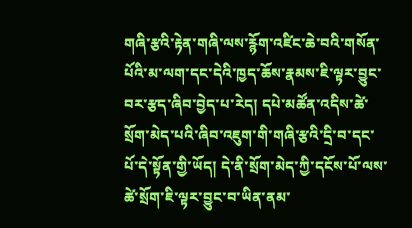གཞི་རྩའི་རྟེན་གཞི་ལས་རྙོག་འཛིང་ཆེ་བའི་གསོན་པོའི་མ་ལག་དང་དེའི་ཁྱད་ཆོས་རྣམས་ཇི་ལྟར་བྱུང་བར་རྩད་ཞིབ་བྱེད་པ་རེད། དཔེ་མཚོན་འདིས་ཚེ་སྲོག་མེད་པའི་ཞིབ་འཇུག་གི་གཞི་རྩའི་དྲི་བ་དང་པོ་དེ་སྟོན་གྱི་ཡོད། དེ་ནི་སྲོག་མེད་ཀྱི་དངོས་པོ་ལས་ཚེ་སྲོག་ཇི་ལྟར་བྱུང་བ་ཡིན་ནམ་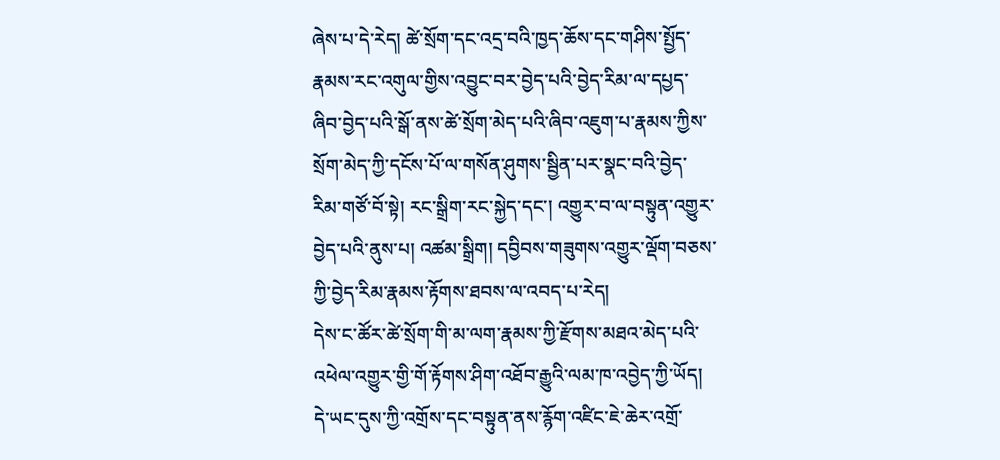ཞེས་པ་དེ་རེད། ཚེ་སྲོག་དང་འདྲ་བའི་ཁྱད་ཆོས་དང་གཤིས་སྤྱོད་རྣམས་རང་འགུལ་གྱིས་འབྱུང་བར་བྱེད་པའི་བྱེད་རིམ་ལ་དཔྱད་ཞིབ་བྱེད་པའི་སྒོ་ནས་ཚེ་སྲོག་མེད་པའི་ཞིབ་འཇུག་པ་རྣམས་ཀྱིས་སྲོག་མེད་ཀྱི་དངོས་པོ་ལ་གསོན་ཤུགས་སྦྱིན་པར་སྣང་བའི་བྱེད་རིམ་གཙོ་བོ་སྟེ། རང་སྒྲིག་རང་སྐྱེད་དང་། འགྱུར་བ་ལ་བསྟུན་འགྱུར་བྱེད་པའི་ནུས་པ། འཚམ་སྒྲིག། དབྱིབས་གཟུགས་འགྱུར་ལྡོག་བཅས་ཀྱི་བྱེད་རིམ་རྣམས་རྟོགས་ཐབས་ལ་འབད་པ་རེད།
དེས་ང་ཚོར་ཚེ་སྲོག་གི་མ་ལག་རྣམས་ཀྱི་རྫོགས་མཐའ་མེད་པའི་འཕེལ་འགྱུར་གྱི་གོ་རྟོགས་ཤིག་འཐོབ་རྒྱུའི་ལམ་ཁ་འབྱེད་ཀྱི་ཡོད། དེ་ཡང་དུས་ཀྱི་འགྲོས་དང་བསྟུན་ནས་རྙོག་འཛིང་ཇེ་ཆེར་འགྲོ་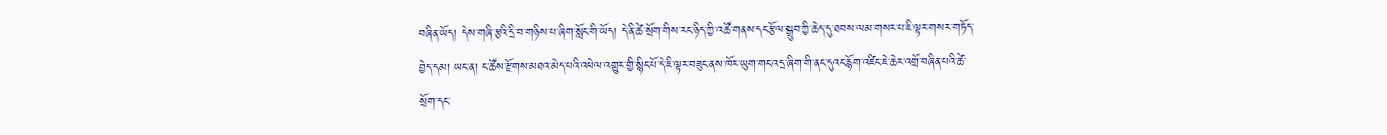བཞིན་ཡོད། དེས་གཞི་རྩའི་དྲི་བ་གཉིས་པ་ཞིག་སློང་གི་ཡོད། དེ་ནི་ཚེ་སྲོག་གིས་རང་ཉིད་ཀྱི་འཚོ་གནས་དང་རྩོལ་སྒྲུབ་ཀྱི་ཆེད་དུ་ཐབས་ལམ་གསར་པ་ཇི་ལྟར་གསར་གཏོད་བྱེད་དམ། ཡང་ན། ང་ཚོས་རྫོགས་མཐའ་མེད་པའི་འཕེལ་འགྱུར་གྱི་སྙིང་པོ་དེ་ཇི་ལྟར་བཟུང་ནས་ཁོར་ཡུག་གང་འདྲ་ཞིག་གི་ནང་དུའང་རྙོག་འཛིང་ཇེ་ཆེར་འགྲོ་བཞིན་པའི་ཚེ་སྲོག་དང་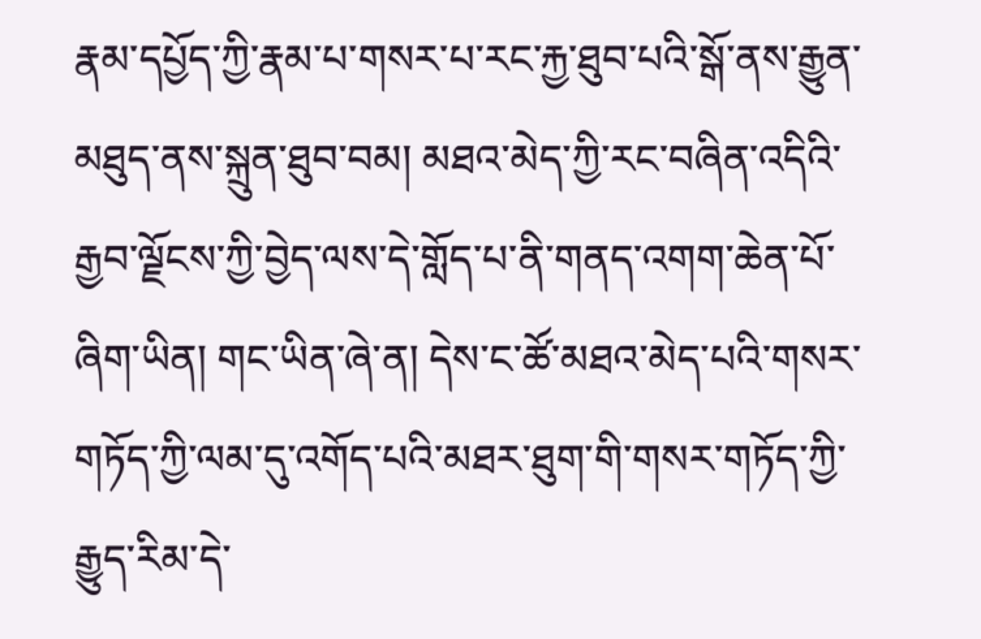རྣམ་དཔྱོད་ཀྱི་རྣམ་པ་གསར་པ་རང་རྐྱ་ཐུབ་པའི་སྒོ་ནས་རྒྱུན་མཐུད་ནས་སྐྲུན་ཐུབ་བམ། མཐའ་མེད་ཀྱི་རང་བཞིན་འདིའི་རྒྱབ་ལྗོངས་ཀྱི་བྱེད་ལས་དེ་གློད་པ་ནི་གནད་འགག་ཆེན་པོ་ཞིག་ཡིན། གང་ཡིན་ཞེ་ན། དེས་ང་ཚོ་མཐའ་མེད་པའི་གསར་གཏོད་ཀྱི་ལམ་དུ་འགོད་པའི་མཐར་ཐུག་གི་གསར་གཏོད་ཀྱི་རྒྱུད་རིམ་དེ་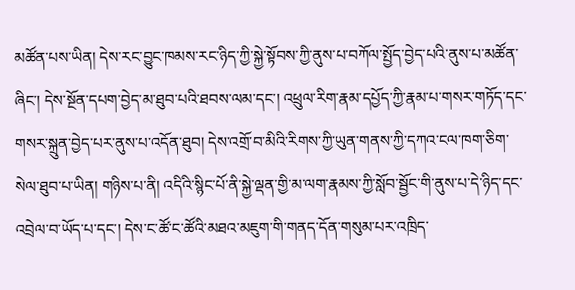མཚོན་པས་ཡིན། དེས་རང་བྱུང་ཁམས་རང་ཉིད་ཀྱི་སྐྱེ་སྟོབས་ཀྱི་ནུས་པ་བཀོལ་སྤྱོད་བྱེད་པའི་ནུས་པ་མཚོན་ཞིང་། དེས་སྔོན་དཔག་བྱེད་མ་ཐུབ་པའི་ཐབས་ལམ་དང་། འཕྲུལ་རིག་རྣམ་དཔྱོད་ཀྱི་རྣམ་པ་གསར་གཏོད་དང་གསར་སྐྲུན་བྱེད་པར་ནུས་པ་འདོན་ཐུབ། དེས་འགྲོ་བ་མིའི་རིགས་ཀྱི་ཡུན་གནས་ཀྱི་དཀའ་ངལ་ཁག་ཅིག་སེལ་ཐུབ་པ་ཡིན། གཉིས་པ་ནི། འདིའི་སྙིང་པོ་ནི་སྐྱེ་ལྡན་གྱི་མ་ལག་རྣམས་ཀྱི་སློབ་སྦྱོང་གི་ནུས་པ་དེ་ཉིད་དང་འབྲེལ་བ་ཡོད་པ་དང་། དེས་ང་ཚོ་ང་ཚོའི་མཐའ་མཇུག་གི་གནད་དོན་གསུམ་པར་འཁྲིད་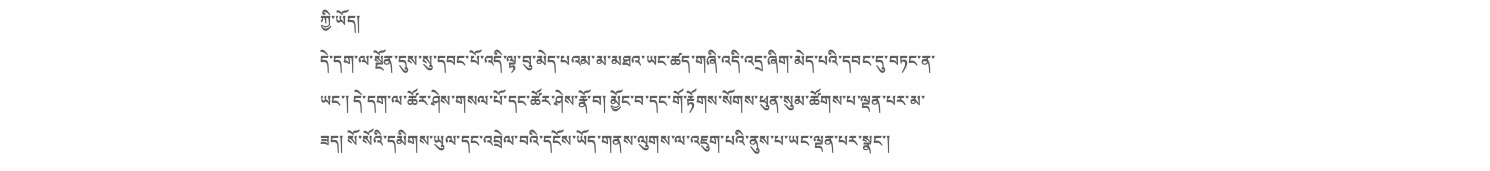ཀྱི་ཡོད།
དེ་དག་ལ་སྔོན་དུས་སུ་དབང་པོ་འདི་ལྟ་བུ་མེད་པའམ་མ་མཐའ་ཡང་ཚད་གཞི་འདི་འདྲ་ཞིག་མེད་པའི་དབང་དུ་བཏང་ན་ཡང་། དེ་དག་ལ་ཚོར་ཤེས་གསལ་པོ་དང་ཚོར་ཤེས་རྣོ་བ། མྱོང་བ་དང་གོ་རྟོགས་སོགས་ཕུན་སུམ་ཚོགས་པ་ལྡན་པར་མ་ཟད། སོ་སོའི་དམིགས་ཡུལ་དང་འབྲེལ་བའི་དངོས་ཡོད་གནས་ལུགས་ལ་འཇུག་པའི་ནུས་པ་ཡང་ལྡན་པར་སྣང་།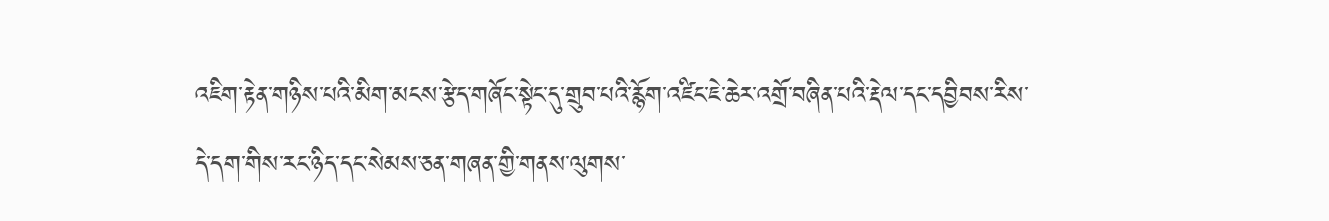འཇིག་རྟེན་གཉིས་པའི་མིག་མངས་རྩེད་གཞོང་སྟེང་དུ་གྲུབ་པའི་རྙོག་འཛིང་ཇེ་ཆེར་འགྲོ་བཞིན་པའི་རྡེལ་དང་དབྱིབས་རིས་དེ་དག་གིས་རང་ཉིད་དང་སེམས་ཅན་གཞན་གྱི་གནས་ལུགས་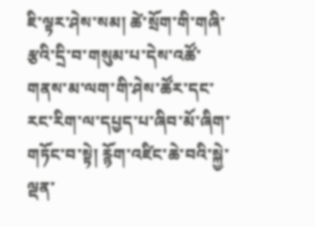ཇི་ལྟར་ཤེས་སམ། ཚེ་སྲོག་གི་གཞི་རྩའི་དྲི་བ་གསུམ་པ་དེས་འཚོ་གནས་མ་ལག་གི་ཤེས་ཚོར་དང་རང་རིག་ལ་དཔྱད་པ་ཞིབ་མོ་ཞིག་གཏོང་བ་སྟེ། རྙོག་འཛིང་ཆེ་བའི་སྐྱེ་ལྡན་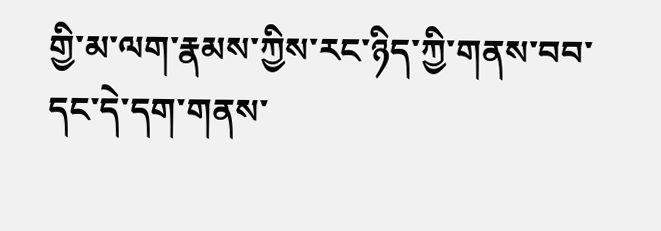གྱི་མ་ལག་རྣམས་ཀྱིས་རང་ཉིད་ཀྱི་གནས་བབ་དང་དེ་དག་གནས་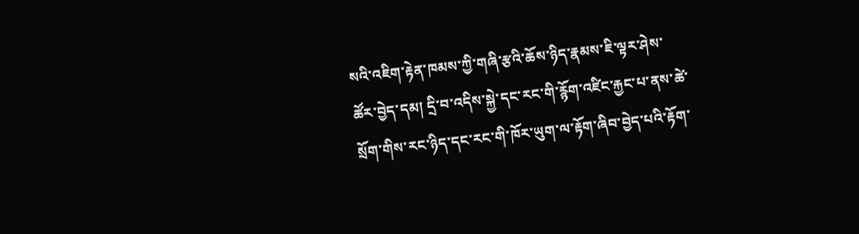སའི་འཇིག་རྟེན་ཁམས་ཀྱི་གཞི་རྩའི་ཆོས་ཉིད་རྣམས་ཇི་ལྟར་ཤེས་ཚོར་བྱེད་དམ། དྲི་བ་འདིས་སྐྱེ་དང་རང་གི་རྙོག་འཛིང་རྐྱང་པ་ནས་ཚེ་སྲོག་གིས་རང་ཉིད་དང་རང་གི་ཁོར་ཡུག་ལ་རྟོག་ཞིབ་བྱེད་པའི་རྟོག་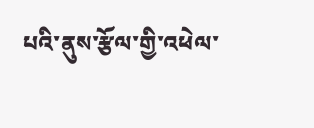པའི་ནུས་རྩོལ་གྱི་འཕེལ་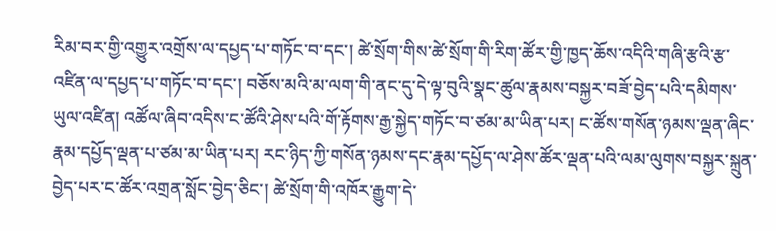རིམ་བར་གྱི་འགྱུར་འགྲོས་ལ་དཔྱད་པ་གཏོང་བ་དང་། ཚེ་སྲོག་གིས་ཚེ་སྲོག་གི་རིག་ཚོར་གྱི་ཁྱད་ཆོས་འདིའི་གཞི་རྩའི་རྩ་འཛིན་ལ་དཔྱད་པ་གཏོང་བ་དང་། བཅོས་མའི་མ་ལག་གི་ནང་དུ་དེ་ལྟ་བུའི་སྣང་ཚུལ་རྣམས་བསྐྱར་བཟོ་བྱེད་པའི་དམིགས་ཡུལ་འཛིན། འཚོལ་ཞིབ་འདིས་ང་ཚོའི་ཤེས་པའི་གོ་རྟོགས་རྒྱ་སྐྱེད་གཏོང་བ་ཙམ་མ་ཡིན་པར། ང་ཚོས་གསོན་ཉམས་ལྡན་ཞིང་རྣམ་དཔྱོད་ལྡན་པ་ཙམ་མ་ཡིན་པར། རང་ཉིད་ཀྱི་གསོན་ཉམས་དང་རྣམ་དཔྱོད་ལ་ཤེས་ཚོར་ལྡན་པའི་ལམ་ལུགས་བསྐྱར་སྐྲུན་བྱེད་པར་ང་ཚོར་འགྲན་སློང་བྱེད་ཅིང་། ཚེ་སྲོག་གི་འཁོར་རྒྱུག་དེ་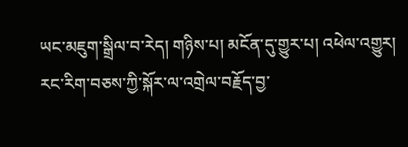ཡང་མཇུག་སྒྲིལ་བ་རེད། གཉིས་པ། མངོན་དུ་གྱུར་པ། འཕེལ་འགྱུར། རང་རིག་བཅས་ཀྱི་སྐོར་ལ་འགྲེལ་བརྗོད་བྱ་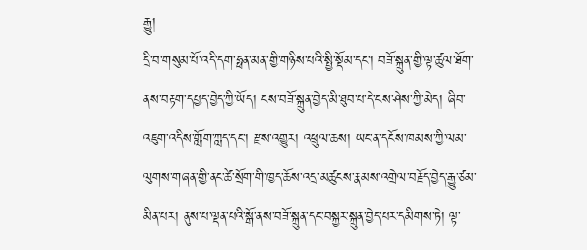རྒྱུ།
དྲི་བ་གསུམ་པོ་འདི་དག་ཧྥན་མན་གྱི་གཉིས་པའི་སྤྱི་སྡོམ་དང་། བཟོ་སྐྲུན་གྱི་ལྟ་ཚུལ་ཐོག་ནས་བརྟག་དཔྱད་བྱེད་ཀྱི་ཡོད། ངས་བཟོ་སྐྲུན་བྱེད་མི་ཐུབ་པ་དེ་ངས་ཤེས་ཀྱི་མེད། ཞིབ་འཇུག་འདིས་གློག་ཀླད་དང་། རྫས་འགྱུར། འཕྲུལ་ཆས། ཡང་ན་དངོས་ཁམས་ཀྱི་ལམ་ལུགས་གཞན་གྱི་ནང་ཚེ་སྲོག་གི་ཁྱད་ཆོས་འདྲ་མཚུངས་རྣམས་འགྲེལ་བརྗོད་བྱེད་རྒྱུ་ཙམ་མིན་པར། ནུས་པ་ལྡན་པའི་སྒོ་ནས་བཟོ་སྐྲུན་དང་བསྐྱར་སྐྲུན་བྱེད་པར་དམིགས་ཏེ། ལྟ་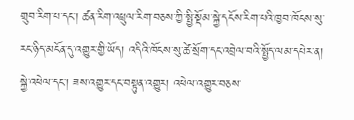གྲུབ་རིག་པ་དང་། ཚན་རིག་འཕྲུལ་རིག་བཅས་ཀྱི་སྤྱི་སྡོམ་སྐྱེ་དངོས་རིག་པའི་ཁྱབ་ཁོངས་སུ་རང་ཉིད་མངོན་དུ་འགྱུར་གྱི་ཡོད། འདིའི་ཁོངས་སུ་ཚེ་སྲོག་དང་འབྲེལ་བའི་སྤྱོད་ལམ་དཔེར་ན། སྐྱེ་འཕེལ་དང་། ཟས་འགྱུར་དང་བསྟུན་འགྱུར། འཕེལ་འགྱུར་བཅས་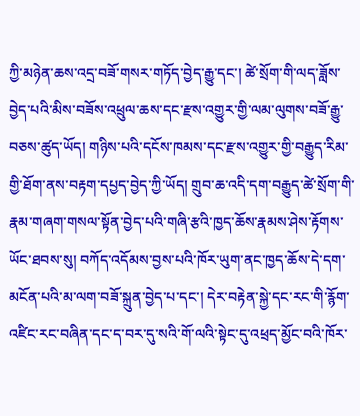ཀྱི་མཉེན་ཆས་འདྲ་བཟོ་གསར་གཏོད་བྱེད་རྒྱུ་དང་། ཚེ་སྲོག་གི་ལད་ཟློས་བྱེད་པའི་མིས་བཟོས་འཕྲུལ་ཆས་དང་རྫས་འགྱུར་གྱི་ལམ་ལུགས་བཟོ་རྒྱུ་བཅས་ཚུད་ཡོད། གཉིས་པའི་དངོས་ཁམས་དང་རྫས་འགྱུར་གྱི་བརྒྱུད་རིམ་གྱི་ཐོག་ནས་བརྟག་དཔྱད་བྱེད་ཀྱི་ཡོད། གྲུབ་ཆ་འདི་དག་བརྒྱུད་ཚེ་སྲོག་གི་རྣམ་གཞག་གསལ་སྟོན་བྱེད་པའི་གཞི་རྩའི་ཁྱད་ཆོས་རྣམས་ཤེས་རྟོགས་ཡོང་ཐབས་སུ། བཀོད་འདོམས་བྱས་པའི་ཁོར་ཡུག་ནང་ཁྱད་ཆོས་དེ་དག་མངོན་པའི་མ་ལག་བཟོ་སྐྲུན་བྱེད་པ་དང་། དེར་བརྟེན་སྐྱེ་དང་རང་གི་རྙོག་འཛིང་རང་བཞིན་དང་ད་བར་དུ་སའི་གོ་ལའི་སྟེང་དུ་འཕྲད་མྱོང་བའི་ཁོར་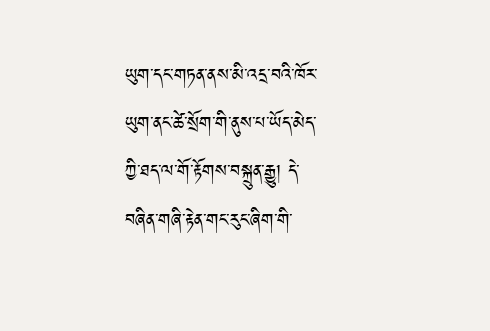ཡུག་དང་གཏན་ནས་མི་འདྲ་བའི་ཁོར་ཡུག་ནང་ཚེ་སྲོག་གི་ནུས་པ་ཡོད་མེད་ཀྱི་ཐད་ལ་གོ་རྟོགས་བསྐྲུན་རྒྱུ། དེ་བཞིན་གཞི་རྟེན་གང་རུང་ཞིག་གི་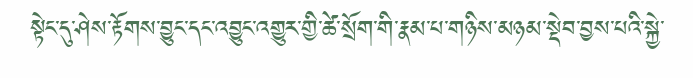སྟེང་དུ་ཤེས་རྟོགས་བྱུང་དང་འབྱུང་འགྱུར་གྱི་ཚེ་སྲོག་གི་རྣམ་པ་གཉིས་མཉམ་སྡེབ་བྱས་པའི་སྐྱེ་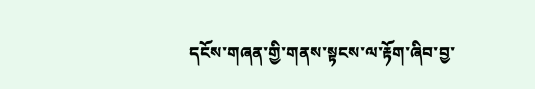དངོས་གཞན་གྱི་གནས་སྟངས་ལ་རྟོག་ཞིབ་བྱ་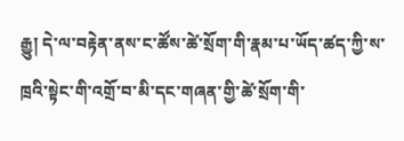རྒྱུ། དེ་ལ་བརྟེན་ནས་ང་ཚོས་ཚེ་སྲོག་གི་རྣམ་པ་ཡོད་ཚད་ཀྱི་ས་ཁྲའི་སྟེང་གི་འགྲོ་བ་མི་དང་གཞན་གྱི་ཚེ་སྲོག་གི་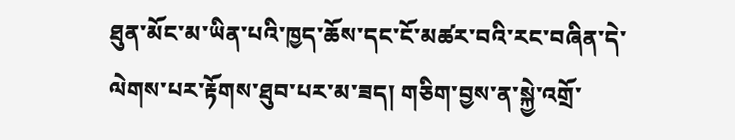ཐུན་མོང་མ་ཡིན་པའི་ཁྱད་ཆོས་དང་ངོ་མཚར་བའི་རང་བཞིན་དེ་ལེགས་པར་རྟོགས་ཐུབ་པར་མ་ཟད། གཅིག་བྱས་ན་སྐྱེ་འགྲོ་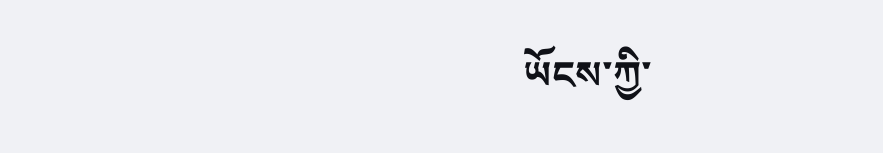ཡོངས་ཀྱི་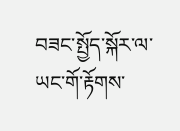བཟང་སྤྱོད་སྐོར་ལ་ཡང་གོ་རྟོགས་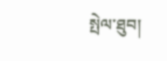སྤེལ་ཐུབ།